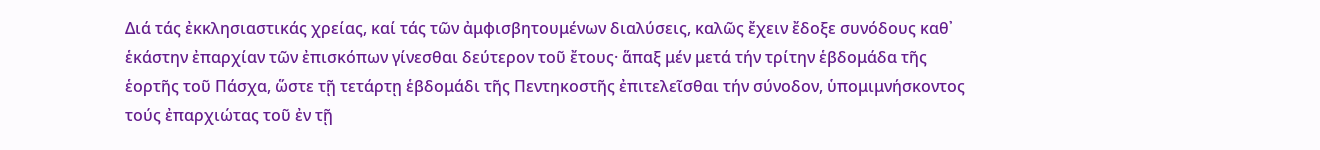Διά τάς ἐκκλησιαστικάς χρείας, καί τάς τῶν ἀμφισβητουμένων διαλύσεις, καλῶς ἔχειν ἔδοξε συνόδους καθ᾽ ἑκάστην ἐπαρχίαν τῶν ἐπισκόπων γίνεσθαι δεύτερον τοῦ ἔτους· ἅπαξ μέν μετά τήν τρίτην ἑβδομάδα τῆς ἑορτῆς τοῦ Πάσχα, ὥστε τῇ τετάρτῃ ἑβδομάδι τῆς Πεντηκοστῆς ἐπιτελεῖσθαι τήν σύνοδον, ὑπομιμνήσκοντος τούς ἐπαρχιώτας τοῦ ἐν τῇ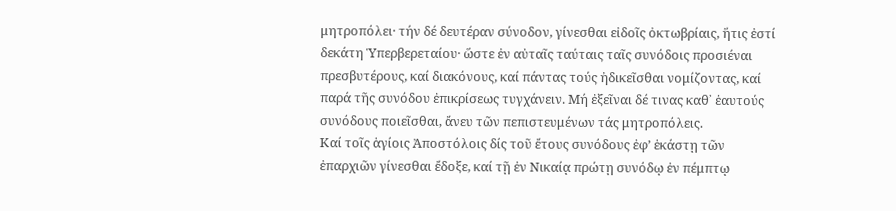μητροπόλει· τήν δέ δευτέραν σύνοδον, γίνεσθαι εἰδοῖς ὀκτωβρίαις, ἥτις ἐστί δεκάτη Ὑπερβερεταίου· ὥστε ἐν αὐταῖς ταύταις ταῖς συνόδοις προσιέναι πρεσβυτέρους, καί διακόνους, καί πάντας τούς ἠδικεῖσθαι νομίζοντας, καί παρά τῆς συνόδου ἐπικρίσεως τυγχάνειν. Μή ἐξεῖναι δέ τινας καθ᾽ ἑαυτούς συνόδους ποιεῖσθαι, ἄνευ τῶν πεπιστευμένων τάς μητροπόλεις.
Καί τοῖς ἁγίοις Ἀποστόλοις δίς τοῦ ἔτους συνόδους ἐφ’ ἑκάστῃ τῶν ἐπαρχιῶν γίνεσθαι ἔδοξε, καί τῇ ἐν Νικαίᾳ πρώτῃ συνόδῳ ἐν πέμπτῳ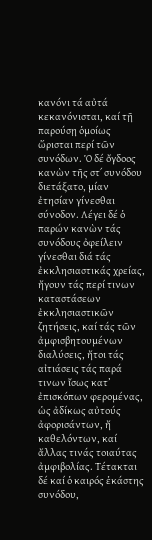κανόνι τά αὐτά κεκανόνισται, καί τῇ παρούσῃ ὁμοίως ὥρισται περί τῶν συνόδων. Ὁ δέ ὄγδοος κανὼν τῆς στ΄ συνόδου διετάξατο, μίαν ἐτησίαν γίνεσθαι σύνοδον. Λέγει δέ ὁ παρών κανὼν τάς συνόδους ὀφείλειν γίνεσθαι διά τάς ἐκκλησιαστικάς χρείας, ἤγουν τάς περί τινων καταστάσεων ἐκκλησιαστικῶν ζητήσεις, καί τάς τῶν ἀμφισβητουμένων διαλύσεις, ἤτοι τάς αἰτιάσεις τάς παρά τινων ἴσως κατ’ ἐπισκόπων φερομένας, ὡς ἀδίκως αὐτούς ἀφορισάντων, ἤ καθελόντων, καί ἄλλας τινάς τοιαύτας ἀμφιβολίας. Τέτακται δέ καί ὁ καιρός ἑκάστης συνόδου,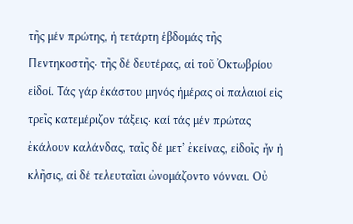τῆς μέν πρώτης, ἡ τετάρτη ἑβδομάς τῆς Πεντηκοστῆς∙ τῆς δέ δευτέρας, αἱ τοῦ Ὀκτωβρίου εἰδοί. Τάς γάρ ἑκάστου μηνός ἡμέρας οἱ παλαιοί εἰς τρεῖς κατεμέριζον τάξεις∙ καί τάς μέν πρώτας ἐκάλουν καλάνδας, ταῖς δέ μετ’ ἐκείνας, εἰδοῖς ἦν ἡ κλῆσις, αἱ δέ τελευταῖαι ὠνομάζοντο νόνναι. Οὐ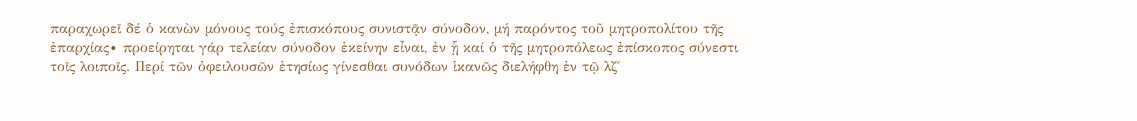παραχωρεῖ δέ ὁ κανὼν μόνους τούς ἐπισκόπους συνιστᾷν σύνοδον, μή παρόντος τοῦ μητροπολίτου τῆς ἐπαρχίας∙ προείρηται γάρ τελείαν σύνοδον ἐκείνην εἶναι, ἐν ᾗ καί ὁ τῆς μητροπόλεως ἐπίσκοπος σύνεστι τοῖς λοιποῖς. Περί τῶν ὀφειλουσῶν ἐτησίως γίνεσθαι συνόδων ἱκανῶς διελήφθη ἐν τῷ λζ΄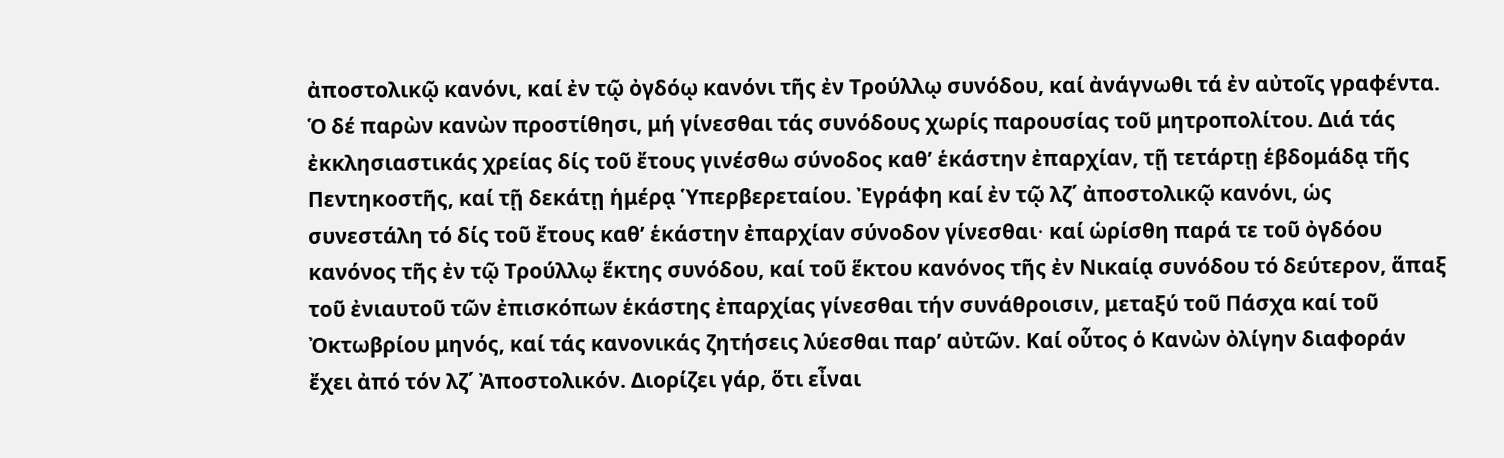ἀποστολικῷ κανόνι, καί ἐν τῷ ὀγδόῳ κανόνι τῆς ἐν Τρούλλῳ συνόδου, καί ἀνάγνωθι τά ἐν αὐτοῖς γραφέντα. Ὁ δέ παρὼν κανὼν προστίθησι, μή γίνεσθαι τάς συνόδους χωρίς παρουσίας τοῦ μητροπολίτου. Διά τάς ἐκκλησιαστικάς χρείας δίς τοῦ ἔτους γινέσθω σύνοδος καθ’ ἑκάστην ἐπαρχίαν, τῇ τετάρτῃ ἑβδομάδᾳ τῆς Πεντηκοστῆς, καί τῇ δεκάτῃ ἡμέρᾳ Ὑπερβερεταίου. Ἐγράφη καί ἐν τῷ λζ΄ ἀποστολικῷ κανόνι, ὡς συνεστάλη τό δίς τοῦ ἔτους καθ’ ἑκάστην ἐπαρχίαν σύνοδον γίνεσθαι∙ καί ὡρίσθη παρά τε τοῦ ὀγδόου κανόνος τῆς ἐν τῷ Τρούλλῳ ἕκτης συνόδου, καί τοῦ ἕκτου κανόνος τῆς ἐν Νικαίᾳ συνόδου τό δεύτερον, ἅπαξ τοῦ ἐνιαυτοῦ τῶν ἐπισκόπων ἑκάστης ἐπαρχίας γίνεσθαι τήν συνάθροισιν, μεταξύ τοῦ Πάσχα καί τοῦ Ὀκτωβρίου μηνός, καί τάς κανονικάς ζητήσεις λύεσθαι παρ’ αὐτῶν. Καί οὗτος ὁ Κανὼν ὀλίγην διαφοράν ἔχει ἀπό τόν λζ΄ Ἀποστολικόν. Διορίζει γάρ, ὅτι εἶναι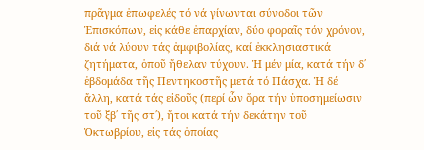πρᾶγμα ἐπωφελές τό νά γίνωνται σύνοδοι τῶν Ἐπισκόπων, εἰς κάθε ἐπαρχίαν, δύο φοραῖς τόν χρόνον, διά νά λύουν τάς ἀμφιβολίας, καί ἐκκλησιαστικά ζητήματα, ὁποῦ ἤθελαν τύχουν. Ἡ μέν μία, κατά τήν δ΄ ἑβδομάδα τῆς Πεντηκοστῆς μετά τό Πάσχα. Ἡ δέ ἄλλη, κατά τάς εἰδοῦς (περί ὧν ὅρα τήν ὑποσημείωσιν τοῦ ξβ΄ τῆς στ΄), ἤτοι κατά τήν δεκάτην τοῦ Ὀκτωβρίου, εἰς τάς ὁποίας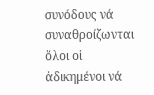συνόδους νά συναθροίζωνται ὅλοι οἱ ἀδικημένοι νά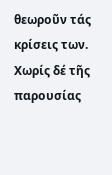θεωροῦν τάς κρίσεις των. Χωρίς δέ τῆς παρουσίας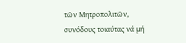τῶν Μητροπολιτῶν, συνόδους τοιαύτας νά μή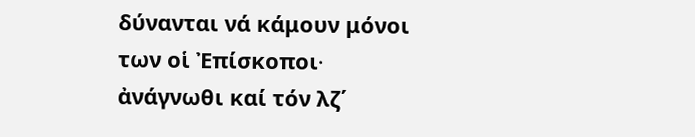δύνανται νά κάμουν μόνοι των οἱ Ἐπίσκοποι∙ ἀνάγνωθι καί τόν λζ΄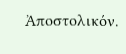Ἀποστολικόν.